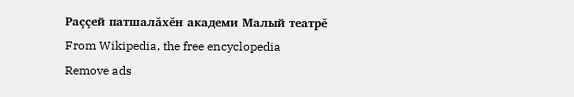Раççей патшалăхĕн академи Малый театрĕ
From Wikipedia, the free encyclopedia
Remove ads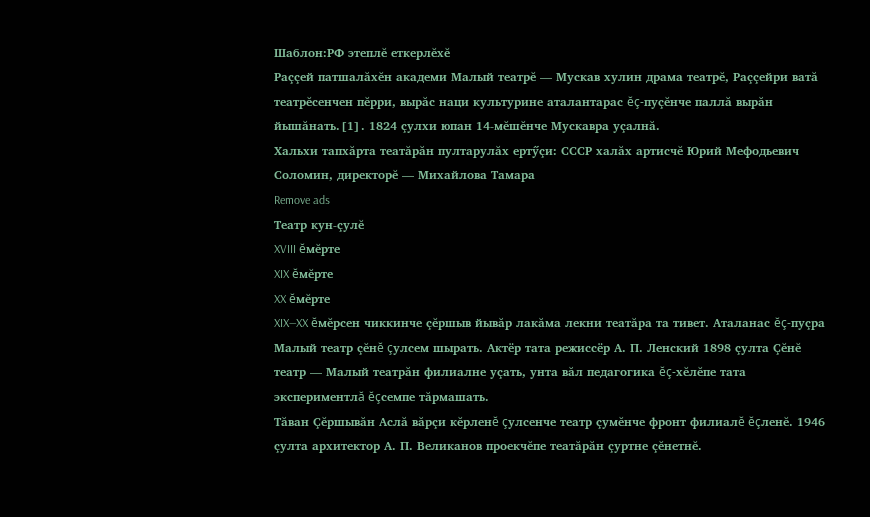Шаблон:РФ этеплĕ еткерлĕхĕ
Раççей патшалăхĕн академи Малый театрĕ — Мускав хулин драма театрĕ, Раççейри ватă театрĕсенчен пĕрри, вырăс наци культурине аталантарас ĕç-пуçĕнче паллă вырăн йышăнать.[1]. 1824 çулхи юпан 14-мĕшĕнче Мускавра уçалнă.
Хальхи тапхăрта театăрăн пултарулăх ертӳçи: СССР халăх артисчĕ Юрий Мефодьевич Соломин, директорĕ — Михайлова Тамара
Remove ads
Театр кун-çулĕ
XVIII ĕмĕрте
XIX ĕмĕрте
XX ĕмĕрте
XIX—XX ĕмĕрсен чиккинче çĕршыв йывăр лакăма лекни театăра та тивет. Аталанас ĕç-пуçра Малый театр çĕнĕ çулсем шырать. Актёр тата режиссёр А. П. Ленский 1898 çулта Çĕнĕ театр — Малый театрăн филиалне уçать, унта вăл педагогика ĕç-хĕлĕпе тата экспериментлă ĕçсемпе тăрмашать.
Тăван Çĕршывăн Аслă вăрçи кĕрленĕ çулсенче театр çумĕнче фронт филиалĕ ĕçленĕ. 1946 çулта архитектор А. П. Великанов проекчĕпе театăрăн çуртне çĕнетнĕ.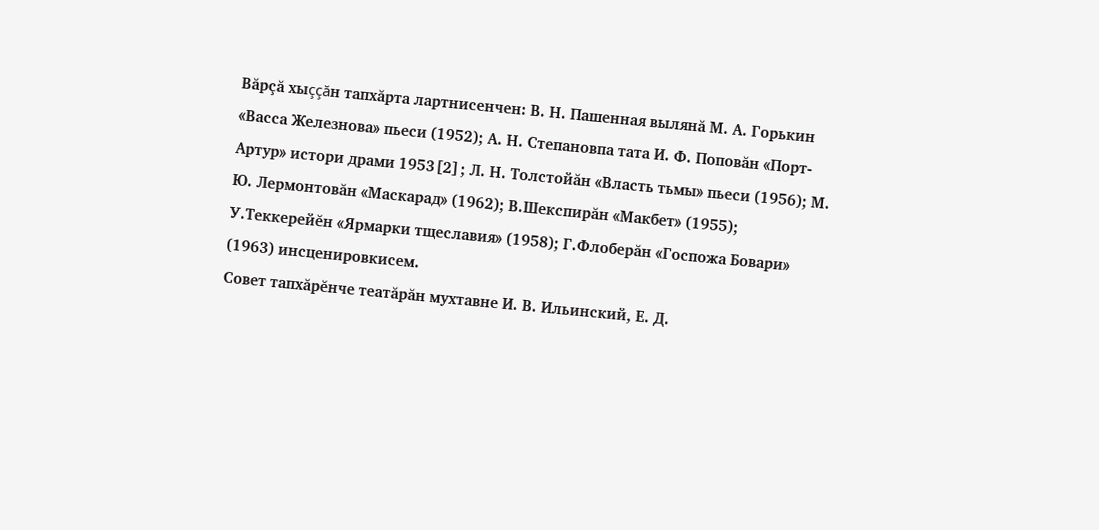Вăрçă хыççăн тапхăрта лартнисенчен: В. Н. Пашенная вылянă М. А. Горькин «Васса Железнова» пьеси (1952); А. Н. Степановпа тата И. Ф. Поповăн «Порт-Артур» истори драми 1953[2]; Л. Н. Толстойăн «Власть тьмы» пьеси (1956); М. Ю. Лермонтовăн «Маскарад» (1962); В.Шекспирăн «Макбет» (1955); У.Теккерейĕн «Ярмарки тщеславия» (1958); Г.Флоберăн «Госпожа Бовари» (1963) инсценировкисем.
Совет тапхăрĕнче театăрăн мухтавне И. В. Ильинский, Е. Д.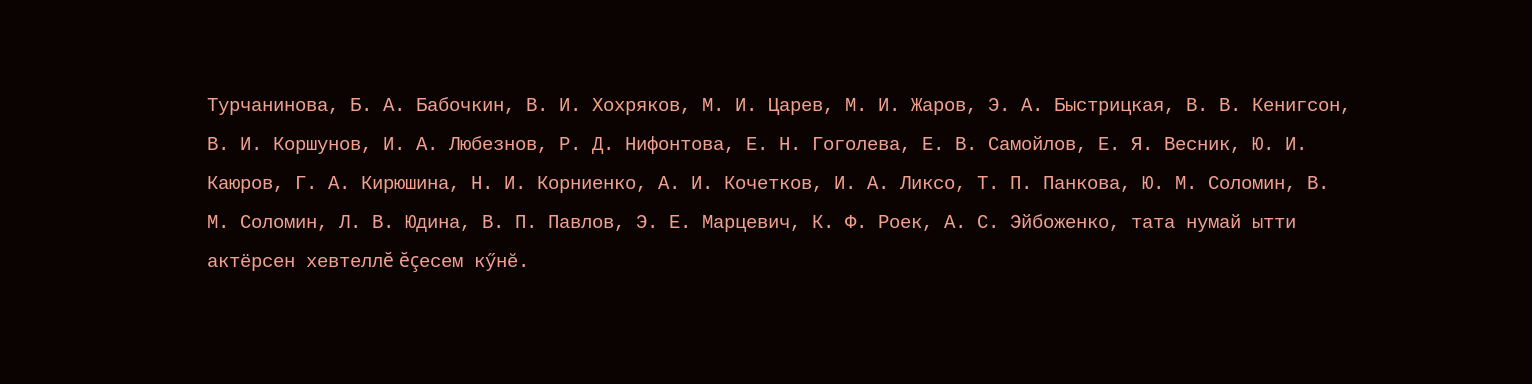Турчанинова, Б. А. Бабочкин, В. И. Хохряков, М. И. Царев, М. И. Жаров, Э. А. Быстрицкая, В. В. Кенигсон, В. И. Коршунов, И. А. Любезнов, Р. Д. Нифонтова, Е. Н. Гоголева, Е. В. Самойлов, Е. Я. Весник, Ю. И. Каюров, Г. А. Кирюшина, Н. И. Корниенко, А. И. Кочетков, И. А. Ликсо, Т. П. Панкова, Ю. М. Соломин, В. М. Соломин, Л. В. Юдина, В. П. Павлов, Э. Е. Марцевич, К. Ф. Роек, А. С. Эйбоженко, тата нумай ытти актёрсен хевтеллĕ ĕçесем кӳнĕ.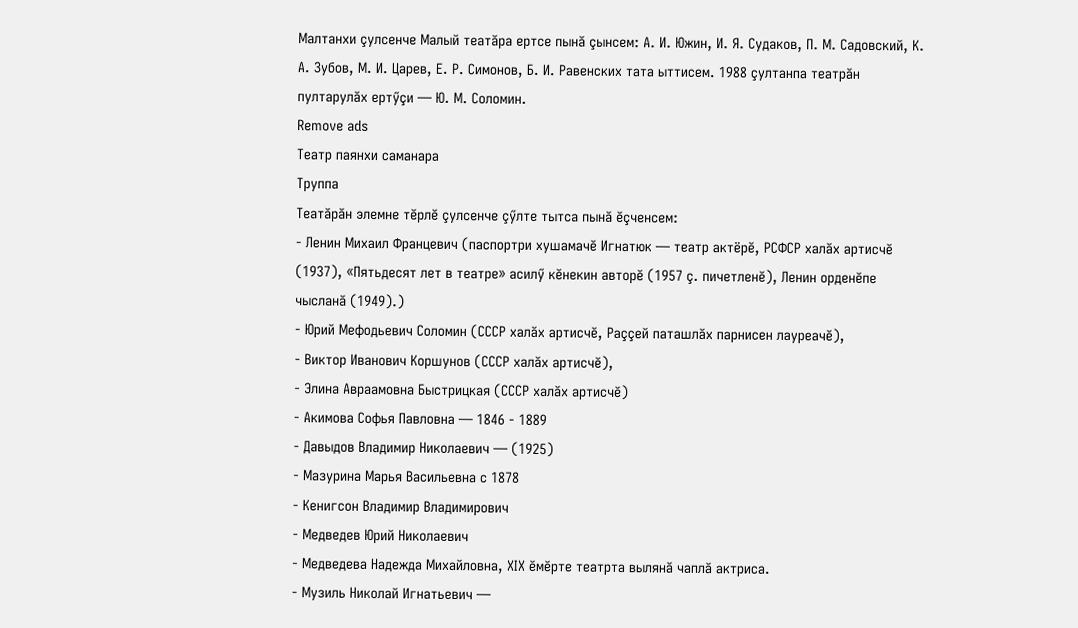Малтанхи çулсенче Малый театăра ертсе пынă çынсем: А. И. Южин, И. Я. Судаков, П. М. Садовский, К. А. Зубов, М. И. Царев, Е. Р. Симонов, Б. И. Равенских тата ыттисем. 1988 çултанпа театрăн пултарулăх ертӳçи — Ю. М. Соломин.
Remove ads
Театр паянхи саманара
Труппа
Театăрăн элемне тĕрлĕ çулсенче çӳлте тытса пынă ĕçченсем:
- Ленин Михаил Францевич (паспортри хушамачĕ Игнатюк — театр актёрĕ, РСФСР халăх артисчĕ (1937), «Пятьдесят лет в театре» асилӳ кĕнекин авторĕ (1957 ç. пичетленĕ), Ленин орденĕпе чысланă (1949).)
- Юрий Мефодьевич Соломин (СССР халăх артисчĕ, Раççей паташлăх парнисен лауреачĕ),
- Виктор Иванович Коршунов (СССР халăх артисчĕ),
- Элина Авраамовна Быстрицкая (СССР халăх артисчĕ)
- Акимова Софья Павловна — 1846 - 1889
- Давыдов Владимир Николаевич — (1925)
- Мазурина Марья Васильевна с 1878
- Кенигсон Владимир Владимирович
- Медведев Юрий Николаевич
- Медведева Надежда Михайловна, XIX ĕмĕрте театрта вылянă чаплă актриса.
- Музиль Николай Игнатьевич —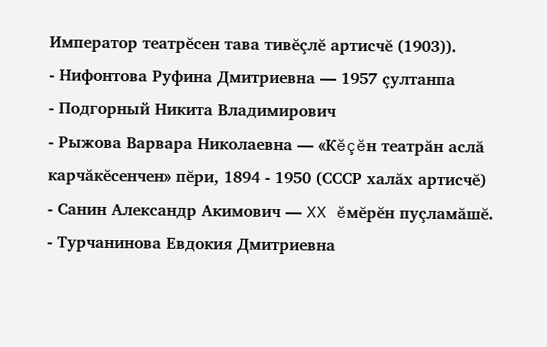Император театрĕсен тава тивĕçлĕ артисчĕ (1903)).
- Нифонтова Руфина Дмитриевна — 1957 çултанпа
- Подгорный Никита Владимирович
- Рыжова Варвара Николаевна — «Кĕçĕн театрăн аслă карчăкĕсенчен» пĕри, 1894 - 1950 (СССР халăх артисчĕ)
- Санин Александр Акимович — XX ĕмĕрĕн пуçламăшĕ.
- Турчанинова Евдокия Дмитриевна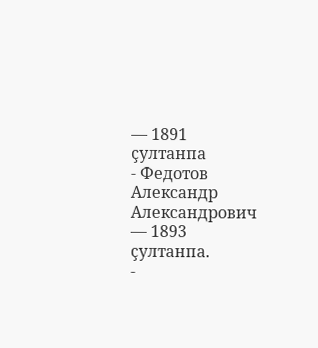— 1891 çултанпа
- Федотов Александр Александрович — 1893 çултанпа.
-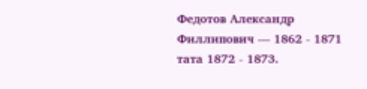Федотов Александр Филлипович — 1862 - 1871 тата 1872 - 1873.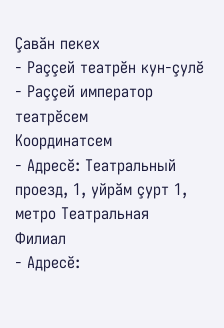Çавăн пекех
- Раççей театрĕн кун-çулĕ
- Раççей император театрĕсем
Координатсем
- Адресĕ: Театральный проезд, 1, уйрăм çурт 1, метро Театральная
Филиал
- Адресĕ: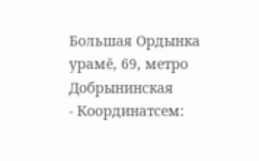Большая Ордынка урамĕ, 69, метро Добрынинская
- Координатсем: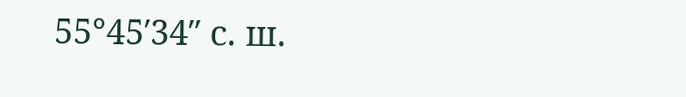55°45′34″ с. ш.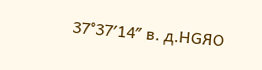37°37′14″ в. д.HGЯO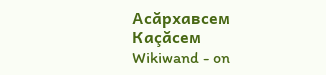Асăрхавсем
Каçăсем
Wikiwand - on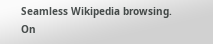Seamless Wikipedia browsing. On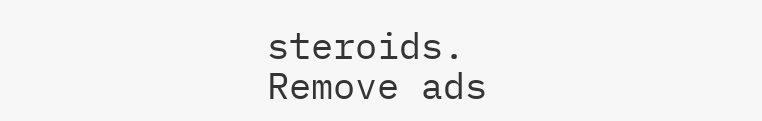steroids.
Remove ads